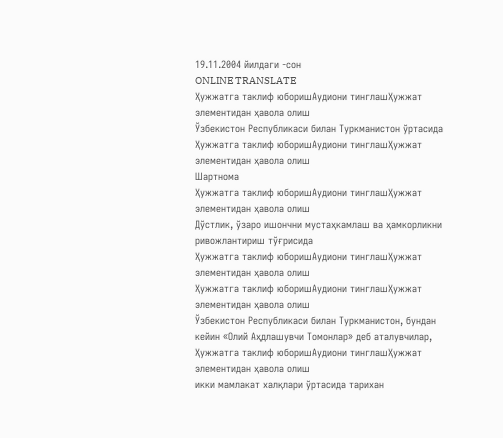19.11.2004 йилдаги -сон
ONLINE TRANSLATE
Ҳужжатга таклиф юборишАудиони тинглашҲужжат элементидан ҳавола олиш
Ўзбекистон Республикаси билан Туркманистон ўртасида
Ҳужжатга таклиф юборишАудиони тинглашҲужжат элементидан ҳавола олиш
Шартнома
Ҳужжатга таклиф юборишАудиони тинглашҲужжат элементидан ҳавола олиш
Дўстлик, ўзаро ишончни мустаҳкамлаш ва ҳамкорликни ривожлантириш тўғрисида
Ҳужжатга таклиф юборишАудиони тинглашҲужжат элементидан ҳавола олиш
Ҳужжатга таклиф юборишАудиони тинглашҲужжат элементидан ҳавола олиш
Ўзбекистон Республикаси билан Туркманистон, бундан кейин «Олий Аҳдлашувчи Томонлар» деб аталувчилар,
Ҳужжатга таклиф юборишАудиони тинглашҲужжат элементидан ҳавола олиш
икки мамлакат халқлари ўртасида тарихан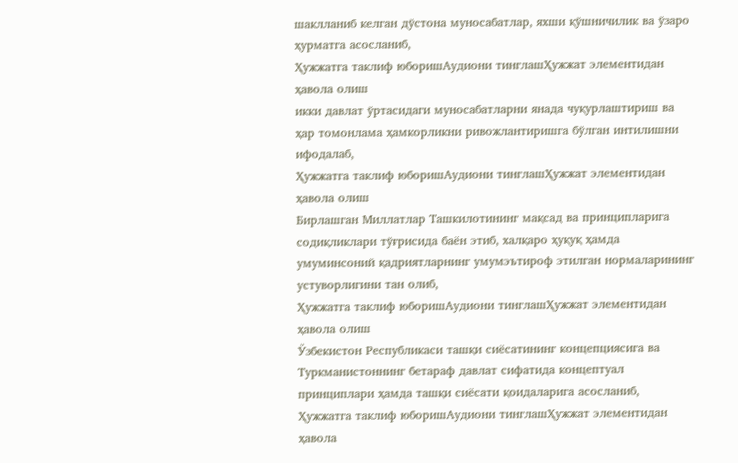шаклланиб келган дўстона муносабатлар, яхши қўшничилик ва ўзаро ҳурматга асосланиб,
Ҳужжатга таклиф юборишАудиони тинглашҲужжат элементидан ҳавола олиш
икки давлат ўртасидаги муносабатларни янада чуқурлаштириш ва ҳар томонлама ҳамкорликни ривожлантиришга бўлган интилишни ифодалаб,
Ҳужжатга таклиф юборишАудиони тинглашҲужжат элементидан ҳавола олиш
Бирлашган Миллатлар Ташкилотининг мақсад ва принципларига содиқликлари тўғрисида баён этиб, халқаро ҳуқуқ ҳамда умуминсоний қадриятларнинг умумэътироф этилган нормаларининг устуворлигини тан олиб,
Ҳужжатга таклиф юборишАудиони тинглашҲужжат элементидан ҳавола олиш
Ўзбекистон Республикаси ташқи сиёсатининг концепциясига ва Туркманистоннинг бетараф давлат сифатида концептуал принциплари ҳамда ташқи сиёсати қоидаларига асосланиб,
Ҳужжатга таклиф юборишАудиони тинглашҲужжат элементидан ҳавола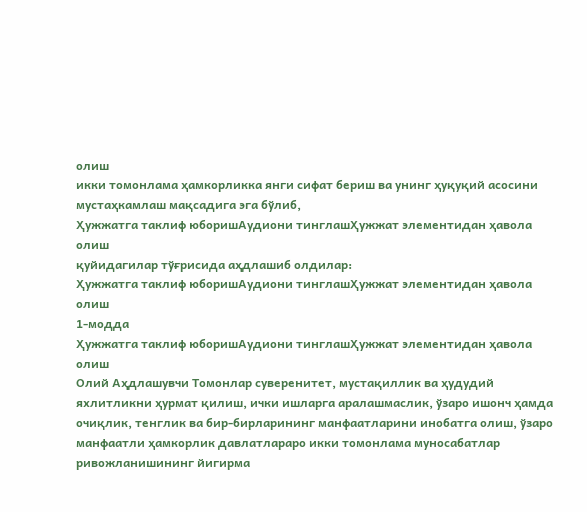олиш
икки томонлама ҳамкорликка янги сифат бериш ва унинг ҳуқуқий асосини мустаҳкамлаш мақсадига эга бўлиб,
Ҳужжатга таклиф юборишАудиони тинглашҲужжат элементидан ҳавола олиш
қуйидагилар тўғрисида аҳдлашиб олдилар:
Ҳужжатга таклиф юборишАудиони тинглашҲужжат элементидан ҳавола олиш
1-модда
Ҳужжатга таклиф юборишАудиони тинглашҲужжат элементидан ҳавола олиш
Олий Аҳдлашувчи Томонлар суверенитет, мустақиллик ва ҳудудий яхлитликни ҳурмат қилиш, ички ишларга аралашмаслик, ўзаро ишонч ҳамда очиқлик, тенглик ва бир-бирларининг манфаатларини инобатга олиш, ўзаро манфаатли ҳамкорлик давлатлараро икки томонлама муносабатлар ривожланишининг йигирма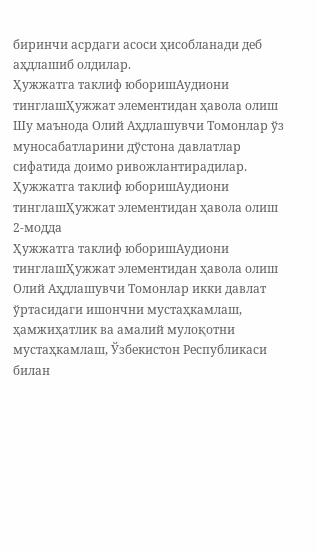биринчи асрдаги асоси ҳисобланади деб аҳдлашиб олдилар.
Ҳужжатга таклиф юборишАудиони тинглашҲужжат элементидан ҳавола олиш
Шу маънода Олий Аҳдлашувчи Томонлар ўз муносабатларини дўстона давлатлар сифатида доимо ривожлантирадилар.
Ҳужжатга таклиф юборишАудиони тинглашҲужжат элементидан ҳавола олиш
2-модда
Ҳужжатга таклиф юборишАудиони тинглашҲужжат элементидан ҳавола олиш
Олий Аҳдлашувчи Томонлар икки давлат ўртасидаги ишончни мустаҳкамлаш, ҳамжиҳатлик ва амалий мулоқотни мустаҳкамлаш, Ўзбекистон Республикаси билан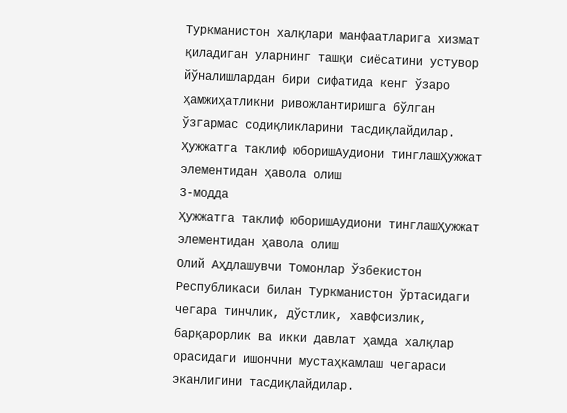Туркманистон халқлари манфаатларига хизмат қиладиган уларнинг ташқи сиёсатини устувор йўналишлардан бири сифатида кенг ўзаро ҳамжиҳатликни ривожлантиришга бўлган ўзгармас содиқликларини тасдиқлайдилар.
Ҳужжатга таклиф юборишАудиони тинглашҲужжат элементидан ҳавола олиш
3-модда
Ҳужжатга таклиф юборишАудиони тинглашҲужжат элементидан ҳавола олиш
Олий Аҳдлашувчи Томонлар Ўзбекистон Республикаси билан Туркманистон ўртасидаги чегара тинчлик, дўстлик, хавфсизлик, барқарорлик ва икки давлат ҳамда халқлар орасидаги ишончни мустаҳкамлаш чегараси эканлигини тасдиқлайдилар.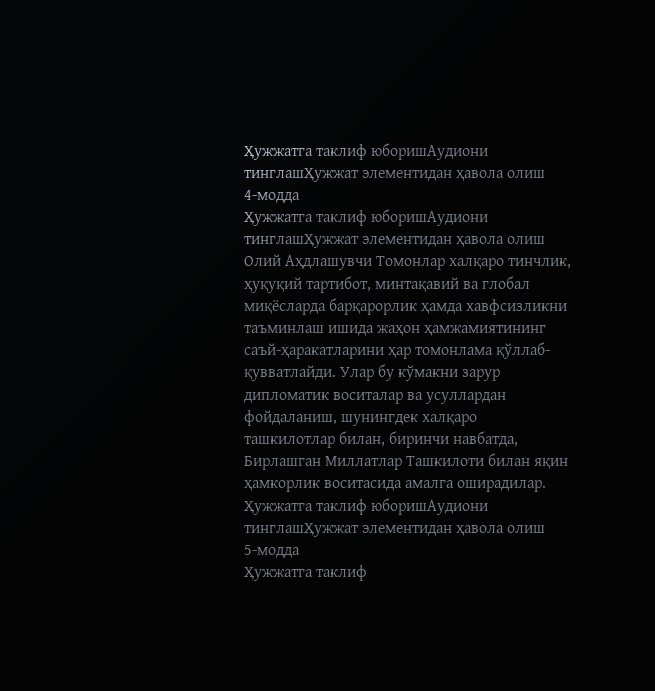Ҳужжатга таклиф юборишАудиони тинглашҲужжат элементидан ҳавола олиш
4-модда
Ҳужжатга таклиф юборишАудиони тинглашҲужжат элементидан ҳавола олиш
Олий Аҳдлашувчи Томонлар халқаро тинчлик, ҳуқуқий тартибот, минтақавий ва глобал миқёсларда барқарорлик ҳамда хавфсизликни таъминлаш ишида жаҳон ҳамжамиятининг саъй-ҳаракатларини ҳар томонлама қўллаб-қувватлайди. Улар бу кўмакни зарур дипломатик воситалар ва усуллардан фойдаланиш, шунингдек халқаро ташкилотлар билан, биринчи навбатда, Бирлашган Миллатлар Ташкилоти билан яқин ҳамкорлик воситасида амалга оширадилар.
Ҳужжатга таклиф юборишАудиони тинглашҲужжат элементидан ҳавола олиш
5-модда
Ҳужжатга таклиф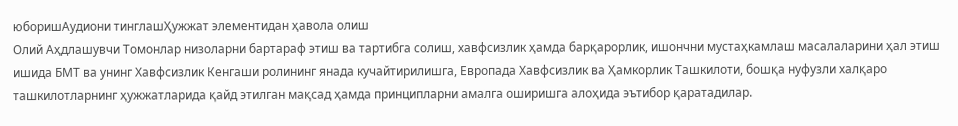юборишАудиони тинглашҲужжат элементидан ҳавола олиш
Олий Аҳдлашувчи Томонлар низоларни бартараф этиш ва тартибга солиш, хавфсизлик ҳамда барқарорлик, ишончни мустаҳкамлаш масалаларини ҳал этиш ишида БМТ ва унинг Хавфсизлик Кенгаши ролининг янада кучайтирилишга, Европада Хавфсизлик ва Ҳамкорлик Ташкилоти, бошқа нуфузли халқаро ташкилотларнинг ҳужжатларида қайд этилган мақсад ҳамда принципларни амалга оширишга алоҳида эътибор қаратадилар.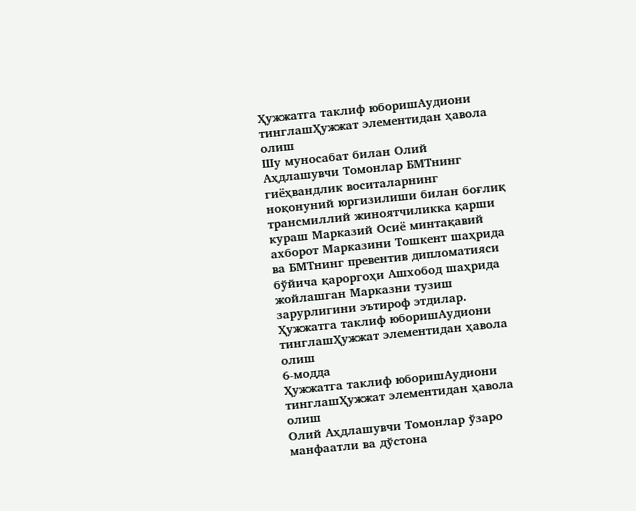Ҳужжатга таклиф юборишАудиони тинглашҲужжат элементидан ҳавола олиш
Шу муносабат билан Олий Аҳдлашувчи Томонлар БМТнинг гиёҳвандлик воситаларнинг ноқонуний юргизилиши билан боғлиқ трансмиллий жиноятчиликка қарши кураш Марказий Осиё минтақавий ахборот Марказини Тошкент шаҳрида ва БМТнинг превентив дипломатияси бўйича қароргоҳи Ашхобод шаҳрида жойлашган Марказни тузиш зарурлигини эътироф этдилар.
Ҳужжатга таклиф юборишАудиони тинглашҲужжат элементидан ҳавола олиш
6-модда
Ҳужжатга таклиф юборишАудиони тинглашҲужжат элементидан ҳавола олиш
Олий Аҳдлашувчи Томонлар ўзаро манфаатли ва дўстона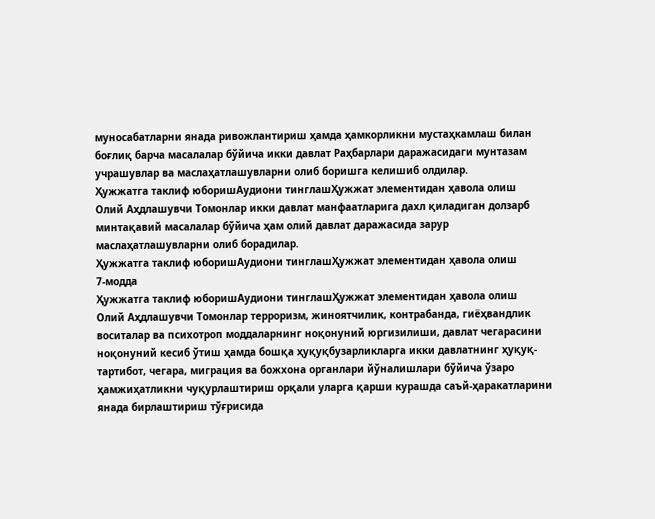муносабатларни янада ривожлантириш ҳамда ҳамкорликни мустаҳкамлаш билан боғлиқ барча масалалар бўйича икки давлат Раҳбарлари даражасидаги мунтазам учрашувлар ва маслаҳатлашувларни олиб боришга келишиб олдилар.
Ҳужжатга таклиф юборишАудиони тинглашҲужжат элементидан ҳавола олиш
Олий Аҳдлашувчи Томонлар икки давлат манфаатларига дахл қиладиган долзарб минтақавий масалалар бўйича ҳам олий давлат даражасида зарур маслаҳатлашувларни олиб борадилар.
Ҳужжатга таклиф юборишАудиони тинглашҲужжат элементидан ҳавола олиш
7-модда
Ҳужжатга таклиф юборишАудиони тинглашҲужжат элементидан ҳавола олиш
Олий Аҳдлашувчи Томонлар терроризм, жиноятчилик, контрабанда, гиёҳвандлик воситалар ва психотроп моддаларнинг ноқонуний юргизилиши, давлат чегарасини ноқонуний кесиб ўтиш ҳамда бошқа ҳуқуқбузарликларга икки давлатнинг ҳуқуқ-тартибот, чегара, миграция ва божхона органлари йўналишлари бўйича ўзаро ҳамжиҳатликни чуқурлаштириш орқали уларга қарши курашда саъй-ҳаракатларини янада бирлаштириш тўғрисида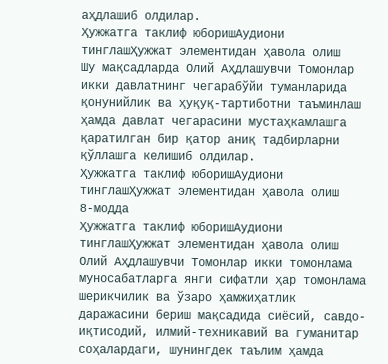аҳдлашиб олдилар.
Ҳужжатга таклиф юборишАудиони тинглашҲужжат элементидан ҳавола олиш
Шу мақсадларда Олий Аҳдлашувчи Томонлар икки давлатнинг чегарабўйи туманларида қонунийлик ва ҳуқуқ-тартиботни таъминлаш ҳамда давлат чегарасини мустаҳкамлашга қаратилган бир қатор аниқ тадбирларни қўллашга келишиб олдилар.
Ҳужжатга таклиф юборишАудиони тинглашҲужжат элементидан ҳавола олиш
8-модда
Ҳужжатга таклиф юборишАудиони тинглашҲужжат элементидан ҳавола олиш
Олий Аҳдлашувчи Томонлар икки томонлама муносабатларга янги сифатли ҳар томонлама шерикчилик ва ўзаро ҳамжиҳатлик даражасини бериш мақсадида сиёсий, савдо-иқтисодий, илмий-техникавий ва гуманитар соҳалардаги, шунингдек таълим ҳамда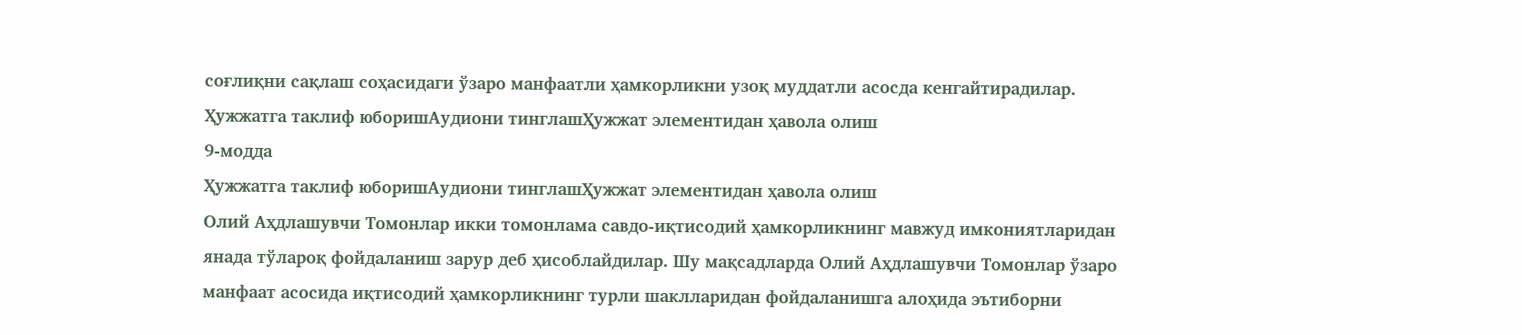соғлиқни сақлаш соҳасидаги ўзаро манфаатли ҳамкорликни узоқ муддатли асосда кенгайтирадилар.
Ҳужжатга таклиф юборишАудиони тинглашҲужжат элементидан ҳавола олиш
9-модда
Ҳужжатга таклиф юборишАудиони тинглашҲужжат элементидан ҳавола олиш
Олий Аҳдлашувчи Томонлар икки томонлама савдо-иқтисодий ҳамкорликнинг мавжуд имкониятларидан янада тўлароқ фойдаланиш зарур деб ҳисоблайдилар. Шу мақсадларда Олий Аҳдлашувчи Томонлар ўзаро манфаат асосида иқтисодий ҳамкорликнинг турли шаклларидан фойдаланишга алоҳида эътиборни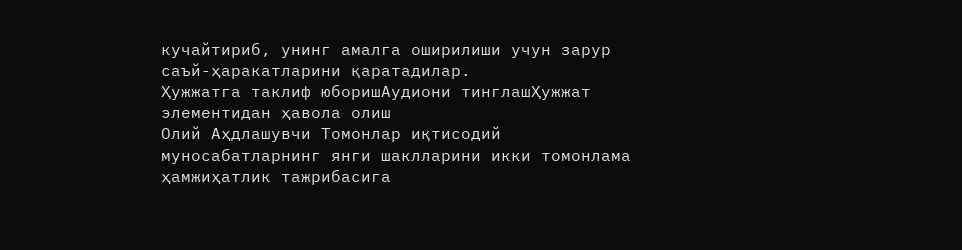кучайтириб, унинг амалга оширилиши учун зарур саъй-ҳаракатларини қаратадилар.
Ҳужжатга таклиф юборишАудиони тинглашҲужжат элементидан ҳавола олиш
Олий Аҳдлашувчи Томонлар иқтисодий муносабатларнинг янги шаклларини икки томонлама ҳамжиҳатлик тажрибасига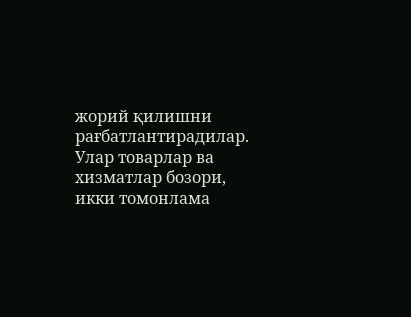жорий қилишни рағбатлантирадилар. Улар товарлар ва хизматлар бозори, икки томонлама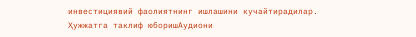инвестициявий фаолиятнинг ишлашини кучайтирадилар.
Ҳужжатга таклиф юборишАудиони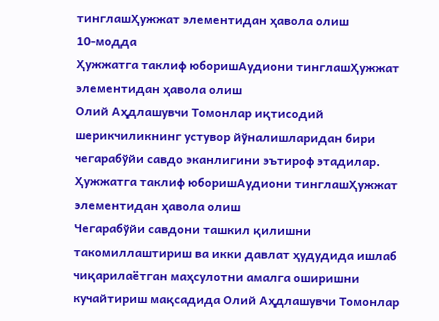тинглашҲужжат элементидан ҳавола олиш
10-модда
Ҳужжатга таклиф юборишАудиони тинглашҲужжат элементидан ҳавола олиш
Олий Аҳдлашувчи Томонлар иқтисодий шерикчиликнинг устувор йўналишларидан бири чегарабўйи савдо эканлигини эътироф этадилар.
Ҳужжатга таклиф юборишАудиони тинглашҲужжат элементидан ҳавола олиш
Чегарабўйи савдони ташкил қилишни такомиллаштириш ва икки давлат ҳудудида ишлаб чиқарилаётган маҳсулотни амалга оширишни кучайтириш мақсадида Олий Аҳдлашувчи Томонлар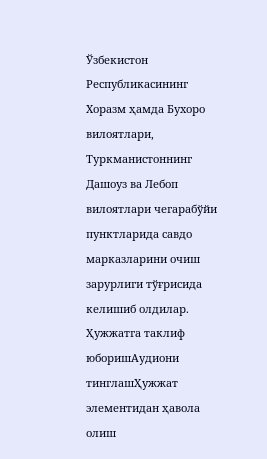Ўзбекистон Республикасининг Хоразм ҳамда Бухоро вилоятлари, Туркманистоннинг Дашоуз ва Лебоп вилоятлари чегарабўйи пунктларида савдо марказларини очиш зарурлиги тўғрисида келишиб олдилар.
Ҳужжатга таклиф юборишАудиони тинглашҲужжат элементидан ҳавола олиш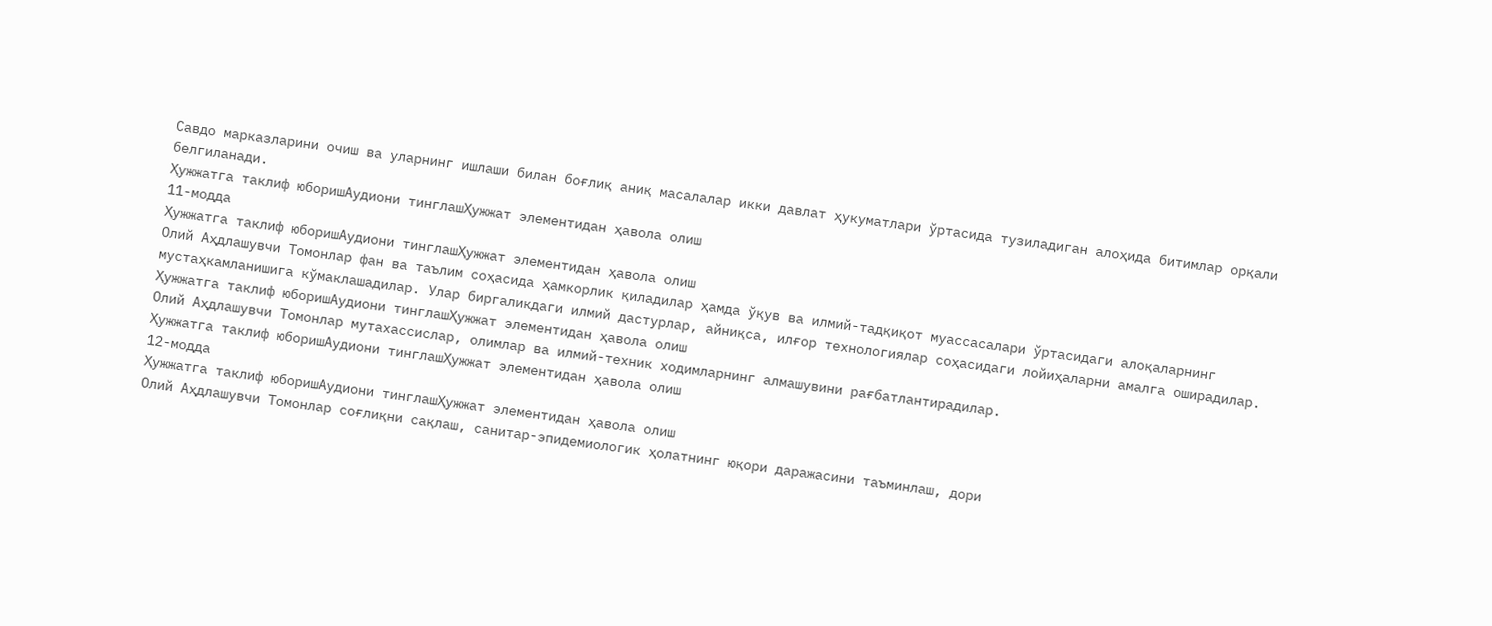Савдо марказларини очиш ва уларнинг ишлаши билан боғлиқ аниқ масалалар икки давлат ҳукуматлари ўртасида тузиладиган алоҳида битимлар орқали белгиланади.
Ҳужжатга таклиф юборишАудиони тинглашҲужжат элементидан ҳавола олиш
11-модда
Ҳужжатга таклиф юборишАудиони тинглашҲужжат элементидан ҳавола олиш
Олий Аҳдлашувчи Томонлар фан ва таълим соҳасида ҳамкорлик қиладилар ҳамда ўқув ва илмий-тадқиқот муассасалари ўртасидаги алоқаларнинг мустаҳкамланишига кўмаклашадилар. Улар биргаликдаги илмий дастурлар, айниқса, илғор технологиялар соҳасидаги лойиҳаларни амалга оширадилар.
Ҳужжатга таклиф юборишАудиони тинглашҲужжат элементидан ҳавола олиш
Олий Аҳдлашувчи Томонлар мутахассислар, олимлар ва илмий-техник ходимларнинг алмашувини рағбатлантирадилар.
Ҳужжатга таклиф юборишАудиони тинглашҲужжат элементидан ҳавола олиш
12-модда
Ҳужжатга таклиф юборишАудиони тинглашҲужжат элементидан ҳавола олиш
Олий Аҳдлашувчи Томонлар соғлиқни сақлаш, санитар-эпидемиологик ҳолатнинг юқори даражасини таъминлаш, дори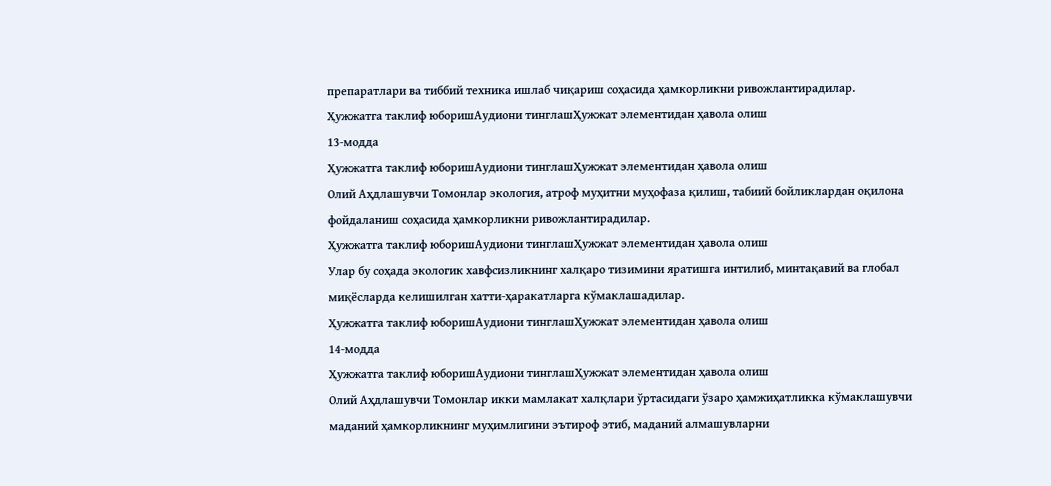препаратлари ва тиббий техника ишлаб чиқариш соҳасида ҳамкорликни ривожлантирадилар.
Ҳужжатга таклиф юборишАудиони тинглашҲужжат элементидан ҳавола олиш
13-модда
Ҳужжатга таклиф юборишАудиони тинглашҲужжат элементидан ҳавола олиш
Олий Аҳдлашувчи Томонлар экология, атроф муҳитни муҳофаза қилиш, табиий бойликлардан оқилона фойдаланиш соҳасида ҳамкорликни ривожлантирадилар.
Ҳужжатга таклиф юборишАудиони тинглашҲужжат элементидан ҳавола олиш
Улар бу соҳада экологик хавфсизликнинг халқаро тизимини яратишга интилиб, минтақавий ва глобал миқёсларда келишилган хатти-ҳаракатларга кўмаклашадилар.
Ҳужжатга таклиф юборишАудиони тинглашҲужжат элементидан ҳавола олиш
14-модда
Ҳужжатга таклиф юборишАудиони тинглашҲужжат элементидан ҳавола олиш
Олий Аҳдлашувчи Томонлар икки мамлакат халқлари ўртасидаги ўзаро ҳамжиҳатликка кўмаклашувчи маданий ҳамкорликнинг муҳимлигини эътироф этиб, маданий алмашувларни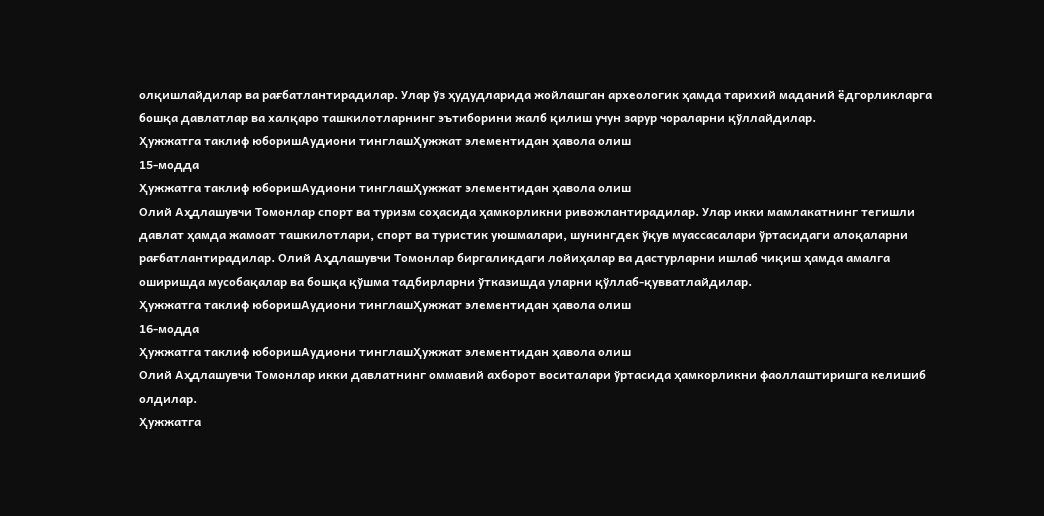олқишлайдилар ва рағбатлантирадилар. Улар ўз ҳудудларида жойлашган археологик ҳамда тарихий маданий ёдгорликларга бошқа давлатлар ва халқаро ташкилотларнинг эътиборини жалб қилиш учун зарур чораларни қўллайдилар.
Ҳужжатга таклиф юборишАудиони тинглашҲужжат элементидан ҳавола олиш
15-модда
Ҳужжатга таклиф юборишАудиони тинглашҲужжат элементидан ҳавола олиш
Олий Аҳдлашувчи Томонлар спорт ва туризм соҳасида ҳамкорликни ривожлантирадилар. Улар икки мамлакатнинг тегишли давлат ҳамда жамоат ташкилотлари, спорт ва туристик уюшмалари, шунингдек ўқув муассасалари ўртасидаги алоқаларни рағбатлантирадилар. Олий Аҳдлашувчи Томонлар биргаликдаги лойиҳалар ва дастурларни ишлаб чиқиш ҳамда амалга оширишда мусобақалар ва бошқа қўшма тадбирларни ўтказишда уларни қўллаб-қувватлайдилар.
Ҳужжатга таклиф юборишАудиони тинглашҲужжат элементидан ҳавола олиш
16-модда
Ҳужжатга таклиф юборишАудиони тинглашҲужжат элементидан ҳавола олиш
Олий Аҳдлашувчи Томонлар икки давлатнинг оммавий ахборот воситалари ўртасида ҳамкорликни фаоллаштиришга келишиб олдилар.
Ҳужжатга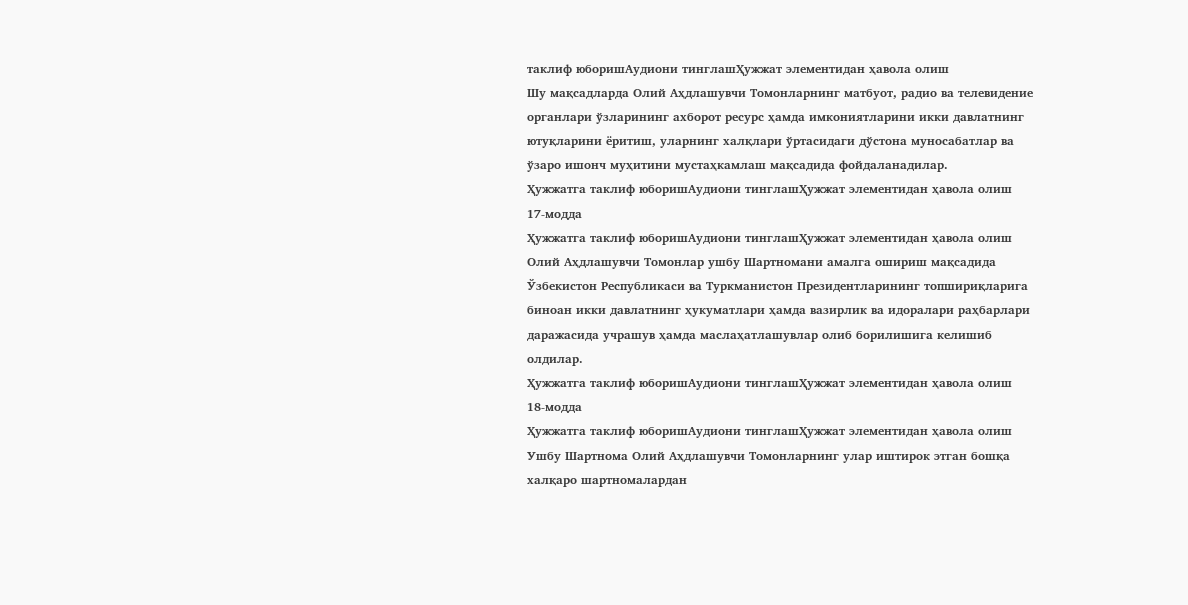таклиф юборишАудиони тинглашҲужжат элементидан ҳавола олиш
Шу мақсадларда Олий Аҳдлашувчи Томонларнинг матбуот, радио ва телевидение органлари ўзларининг ахборот ресурс ҳамда имкониятларини икки давлатнинг ютуқларини ёритиш, уларнинг халқлари ўртасидаги дўстона муносабатлар ва ўзаро ишонч муҳитини мустаҳкамлаш мақсадида фойдаланадилар.
Ҳужжатга таклиф юборишАудиони тинглашҲужжат элементидан ҳавола олиш
17-модда
Ҳужжатга таклиф юборишАудиони тинглашҲужжат элементидан ҳавола олиш
Олий Аҳдлашувчи Томонлар ушбу Шартномани амалга ошириш мақсадида Ўзбекистон Республикаси ва Туркманистон Президентларининг топшириқларига биноан икки давлатнинг ҳукуматлари ҳамда вазирлик ва идоралари раҳбарлари даражасида учрашув ҳамда маслаҳатлашувлар олиб борилишига келишиб олдилар.
Ҳужжатга таклиф юборишАудиони тинглашҲужжат элементидан ҳавола олиш
18-модда
Ҳужжатга таклиф юборишАудиони тинглашҲужжат элементидан ҳавола олиш
Ушбу Шартнома Олий Аҳдлашувчи Томонларнинг улар иштирок этган бошқа халқаро шартномалардан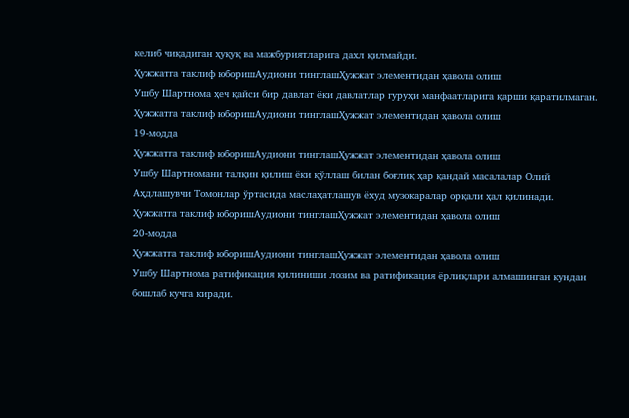келиб чиқадиган ҳуқуқ ва мажбуриятларига дахл қилмайди.
Ҳужжатга таклиф юборишАудиони тинглашҲужжат элементидан ҳавола олиш
Ушбу Шартнома ҳеч қайси бир давлат ёки давлатлар гуруҳи манфаатларига қарши қаратилмаган.
Ҳужжатга таклиф юборишАудиони тинглашҲужжат элементидан ҳавола олиш
19-модда
Ҳужжатга таклиф юборишАудиони тинглашҲужжат элементидан ҳавола олиш
Ушбу Шартномани талқин қилиш ёки қўллаш билан боғлиқ ҳар қандай масалалар Олий Аҳдлашувчи Томонлар ўртасида маслаҳатлашув ёхуд музокаралар орқали ҳал қилинади.
Ҳужжатга таклиф юборишАудиони тинглашҲужжат элементидан ҳавола олиш
20-модда
Ҳужжатга таклиф юборишАудиони тинглашҲужжат элементидан ҳавола олиш
Ушбу Шартнома ратификация қилиниши лозим ва ратификация ёрлиқлари алмашинган кундан бошлаб кучга киради.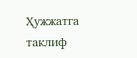Ҳужжатга таклиф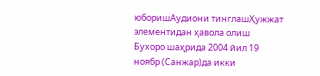юборишАудиони тинглашҲужжат элементидан ҳавола олиш
Бухоро шаҳрида 2004 йил 19 ноябр (Санжар)да икки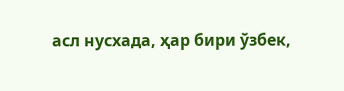асл нусхада, ҳар бири ўзбек,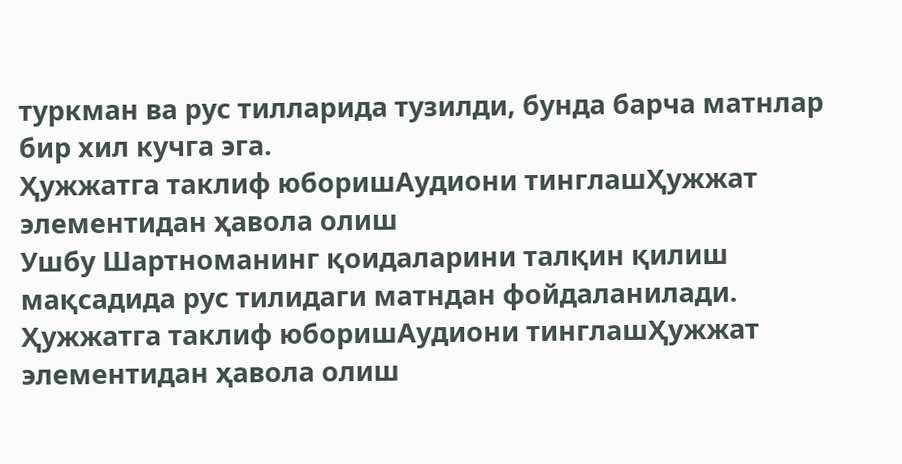туркман ва рус тилларида тузилди, бунда барча матнлар бир хил кучга эга.
Ҳужжатга таклиф юборишАудиони тинглашҲужжат элементидан ҳавола олиш
Ушбу Шартноманинг қоидаларини талқин қилиш мақсадида рус тилидаги матндан фойдаланилади.
Ҳужжатга таклиф юборишАудиони тинглашҲужжат элементидан ҳавола олиш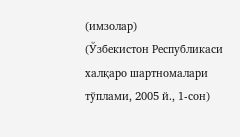(имзолар)
(Ўзбекистон Республикаси халқаро шартномалари тўплами, 2005 й., 1-сон)